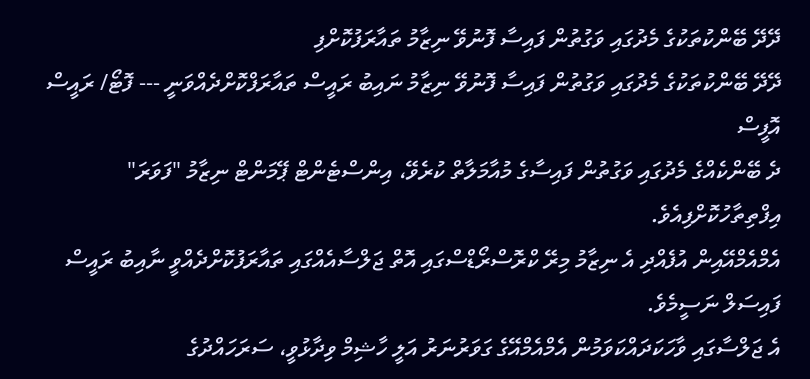ދޭދޭ ބޭންކުތަކުގެ މެދުގައި ވަގުތުން ފައިސާ ފޮނުވޭ ނިޒާމު ތައާރަފުކޮށްފި
ދޭދޭ ބޭންކުތަކުގެ މެދުގައި ވަގުތުން ފައިސާ ފޮނުވޭ ނިޒާމު ނައިބު ރައީސް ތައާރަފްކޮށްދެއްވަނީ --- ފޮޓޯ/ ރައީސް އޮފީސް
ދެ ބޭންކެއްގެ މެދުގައި ވަގުތުން ފައިސާގެ މުއާމަލާތް ކުރެވޭ، އިންސްޓެންޓް ޕޭމަންޓް ނިޒާމު "ފަވަރަ" އިފްތިތާހުކޮށްފިއެވެ.
އެމްއެމްއޭއިން އުފެއްދި އެ ނިޒާމު މިރޭ ކްރޮސްރޯޑްސްގައި އޮތް ޖަލްސާއެއްގައި ތައާރަފުކޮށްދެއްވީ ނާއިބު ރައީސް ފައިސަލް ނަސީމެވެ.
އެ ޖަލްސާގައި ވާހަކަދައްކަވަމުން އެމްއެމްއޭގެ ގަވަރުނަރު އަލީ ހާޝިމް ވިދާޅުވީ، ސަރަހައްދުގެ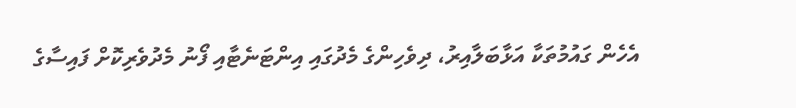އެހެން ގައުމުތަކާ އަޅާބަލާއިރު، ދިވެހިންގެ މެދުގައި އިންޓަނެޓާއި ފޯނު މެދުވެރިކޮށް ފައިސާގެ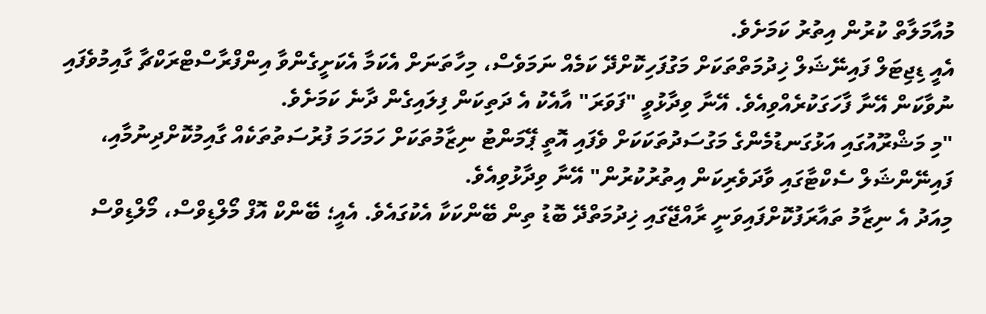މުއާމަލާތް ކުރުން އިތުރު ކަމަށެވެ.
އެއީ ޑިޖިޓަލް ފައިނޭޝަލް ޚިދުމަތްތަކަށް މަގުފަހިކޮށްދޭ ކަމެއް ނަމަވެސް، މިހާތަނަށް އެކަމާ އެކަށީގެންވާ އިންފްރާސްޓްރަކްޗާ ގާއިމުވެފައި ނުވާކަން އޭނާ ފާހަގަކުރެއްވިއެވެ. އޭނާ ވިދާޅުވީ "ފަވަރަ" އާއެކު އެ ދަތިކަން ފިލައިގެން ދާނެ ކަމަށެވެ.
"މި މަޝްރޫއުގައި އަޅުގަނޑުމެންގެ މަގުސަދުތަކަކަށް ވެފައި އޮތީ ޕޭމަންޓު ނިޒާމުތަކަށް ހަމަހަމަ ފުރުސަތުތަކެއް ގާއިމުކޮށްދިނުމާއި، ފައިނޭންޝަލް ސެކްޓާގައި ވާދަވެރިކަން އިތުރުކުރުން" އޭނާ ވިދާޅުވިއެވެ.
މިއަދު އެ ނިޒާމު ތައާރަފުކޮށްފައިވަނީ ރާއްޖޭގައި ޚިދުމަތްދޭ ބޮޑު ތިން ބޭންކަކާ އެކުގައެވެ. އެއީ؛ ބޭންކް އޮފް މޯލްޑިވްސް، މޯލްޑިވްސް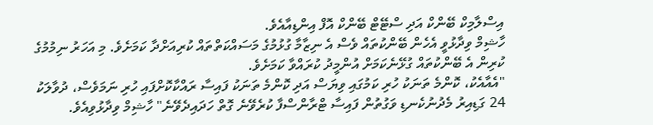އިސްލާމިކް ބޭންކް އަދި ސްޓޭޓް ބޭންކް އޮފް އިންޑިއާއެވެ.
ހާޝިމް ވިދާޅުވީ އެހެން ބޭންކުތައް ވެސް އެ ނިޒާމާ ގުޅުމުގެ މަސައްކަތްތައް ކުރިއަށްދާ ކަމަށެވެ. މި އަހަރު ނިމުމުގެ ކުރިން އެ ބޭންކުތައް ގުޅޭނެކަމަށް އުންމީދު ކުރައްވާ ކަމަށެވެ.
"އެއާއެކު، ކޮންމެ ތަނަކު ހުރި ކަމުގައި ވިޔަސް އަދި ކޮންމެ ތަނަކު ފައިސާ ރައްކާކޮށްފައި ހުރި ނަމަވެސް، ދުވާލަކު 24 ގަޑިއިރު މެދުނުކެނޑި ވަގުތުން ފައިސާ ޓްރާންސްފާ ކުރެވޭނެ ގޮތް ހަދައިދެވޭނެ" ހާޝިމް ވިދާޅުވިއެވެ.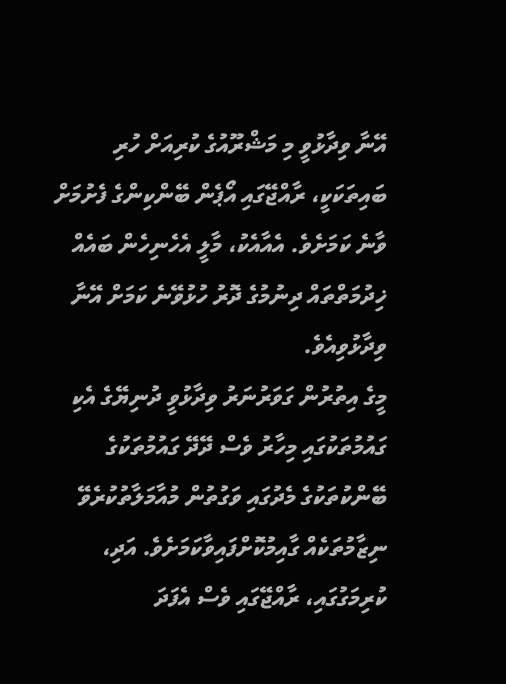އޭނާ ވިދާޅުވީ މި މަޝްރޫއުގެ ކުރިއަށް ހުރި ބައިތަކަކީ، ރާއްޖޭގައި އޯޕެން ބޭންކިންގެ ފެށުމަށް ވާނެ ކަމަށެވެ. އެއާއެކު، މާލީ އެހެނިހެން ބައެއް ޚިދުމަތްތައް ދިނުމުގެ ދޮރު ހުޅުވޭނެ ކަމަށް އޭނާ ވިދާޅުވިއެވެ.
މީގެ އިތުރުން ގަވަރުނަރު ވިދާޅުވީ ދުނިޔޭގެ އެކި ގައުމުތަކުގައި މިހާރު ވެސް ދޭދޭ ގައުމުތަކުގެ ބޭންކުތަކުގެ މެދުގައި ވަގުތުން މުއާމަލާތުކުރެވޭ ނިޒާމުތަކެއް ގާއިމުކޮށްފައިވާކަމަށެވެ. އަދި، ކުރިމަގުގައި، ރާއްޖޭގައި ވެސް އެފަދަ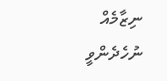ނިޒާމެއް ނުހެދެންވީ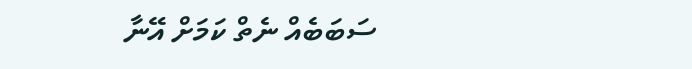ސަބަބެއް ނެތް ކަމަށް އޭނާ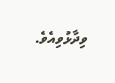ވިދާޅުވިއެވެ.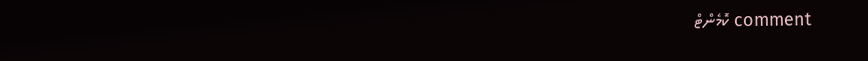comment ކޮމެންޓް